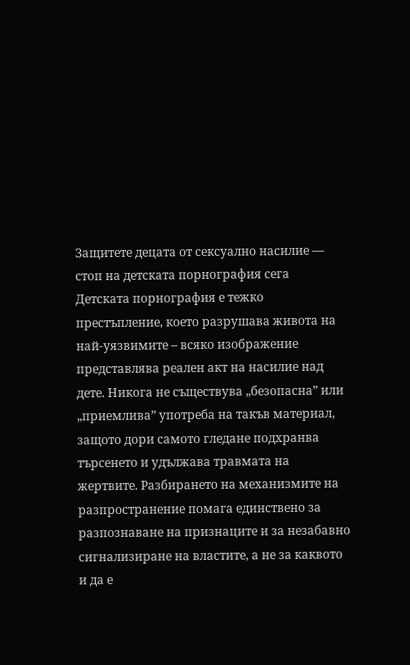Защитете децата от сексуално насилие — стоп на детската порнография сега
Детската порнография е тежко престъпление, което разрушава живота на най-уязвимите – всяко изображение представлява реален акт на насилие над дете. Никога не съществува „безопасна” или „приемлива” употреба на такъв материал, защото дори самото гледане подхранва търсенето и удължава травмата на жертвите. Разбирането на механизмите на разпространение помага единствено за разпознаване на признаците и за незабавно сигнализиране на властите, а не за каквото и да е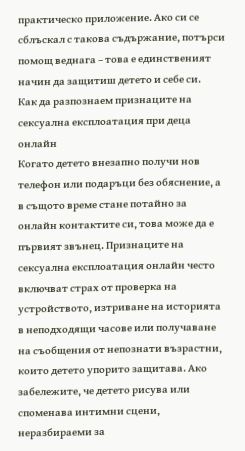практическо приложение. Ако си се сблъскал с такова съдържание, потърси помощ веднага – това е единственият начин да защитиш детето и себе си.
Как да разпознаем признаците на сексуална експлоатация при деца онлайн
Когато детето внезапно получи нов телефон или подаръци без обяснение, а в същото време стане потайно за онлайн контактите си, това може да е първият звънец. Признаците на сексуална експлоатация онлайн често включват страх от проверка на устройството, изтриване на историята в неподходящи часове или получаване на съобщения от непознати възрастни, които детето упорито защитава. Ако забележите, че детето рисува или споменава интимни сцени, неразбираеми за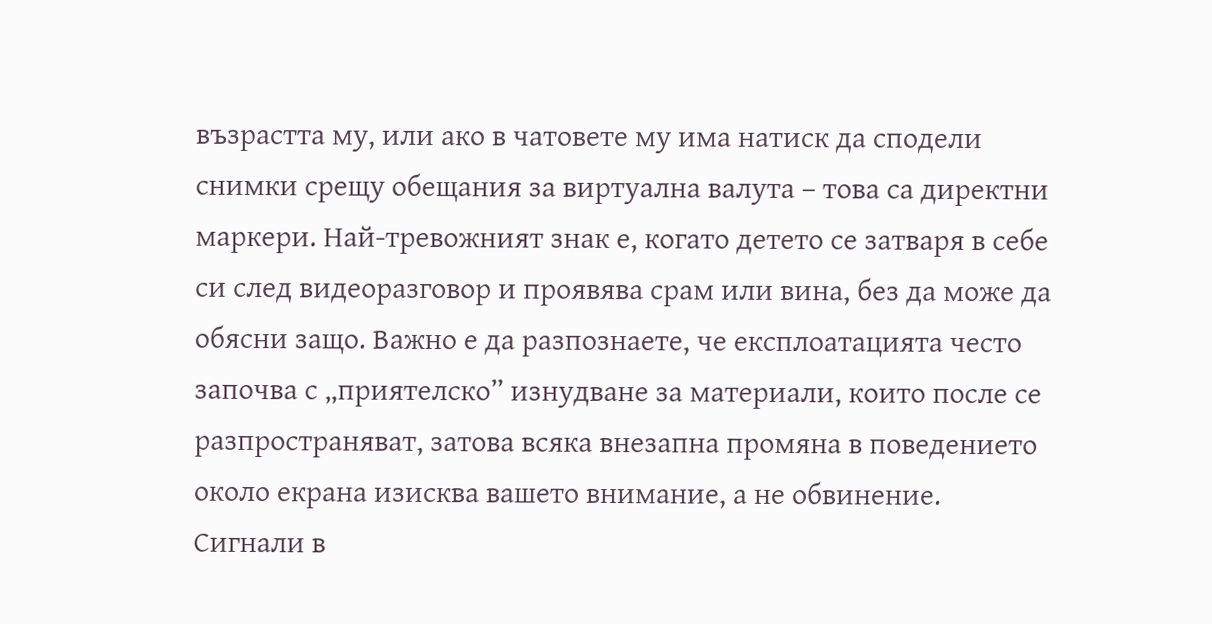възрастта му, или ако в чатовете му има натиск да сподели снимки срещу обещания за виртуална валута – това са директни маркери. Най-тревожният знак е, когато детето се затваря в себе си след видеоразговор и проявява срам или вина, без да може да обясни защо. Важно е да разпознаете, че експлоатацията често започва с „приятелско” изнудване за материали, които после се разпространяват, затова всяка внезапна промяна в поведението около екрана изисква вашето внимание, а не обвинение.
Сигнали в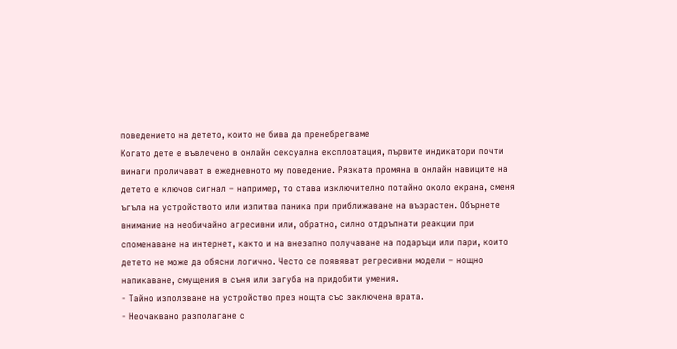поведението на детето, които не бива да пренебрегваме
Когато дете е въвлечено в онлайн сексуална експлоатация, първите индикатори почти винаги проличават в ежедневното му поведение. Рязката промяна в онлайн навиците на детето е ключов сигнал – например, то става изключително потайно около екрана, сменя ъгъла на устройството или изпитва паника при приближаване на възрастен. Обърнете внимание на необичайно агресивни или, обратно, силно отдръпнати реакции при споменаване на интернет, както и на внезапно получаване на подаръци или пари, които детето не може да обясни логично. Често се появяват регресивни модели – нощно напикаване, смущения в съня или загуба на придобити умения.
- Тайно използване на устройство през нощта със заключена врата.
- Неочаквано разполагане с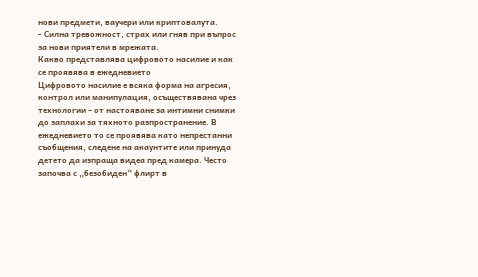нови предмети, ваучери или криптовалута.
- Силна тревожност, страх или гняв при въпрос за нови приятели в мрежата.
Какво представлява цифровото насилие и как се проявява в ежедневието
Цифровото насилие е всяка форма на агресия, контрол или манипулация, осъществявана чрез технологии – от настояване за интимни снимки до заплахи за тяхното разпространение. В ежедневието то се проявява като непрестанни съобщения, следене на акаунтите или принуда детето да изпраща видеа пред камера. Често започва с „безобиден” флирт в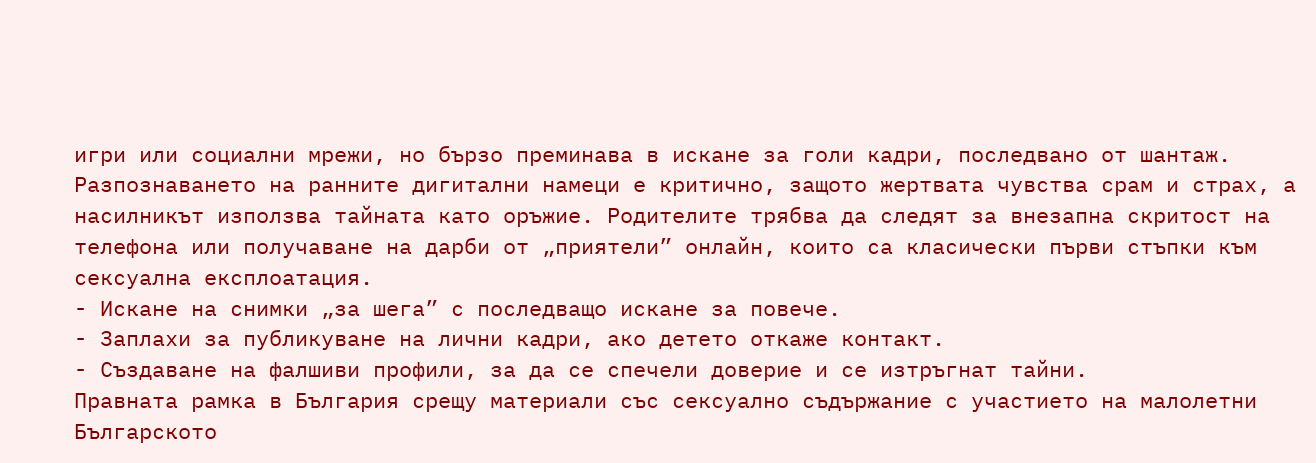игри или социални мрежи, но бързо преминава в искане за голи кадри, последвано от шантаж. Разпознаването на ранните дигитални намеци е критично, защото жертвата чувства срам и страх, а насилникът използва тайната като оръжие. Родителите трябва да следят за внезапна скритост на телефона или получаване на дарби от „приятели” онлайн, които са класически първи стъпки към сексуална експлоатация.
- Искане на снимки „за шега” с последващо искане за повече.
- Заплахи за публикуване на лични кадри, ако детето откаже контакт.
- Създаване на фалшиви профили, за да се спечели доверие и се изтръгнат тайни.
Правната рамка в България срещу материали със сексуално съдържание с участието на малолетни
Българското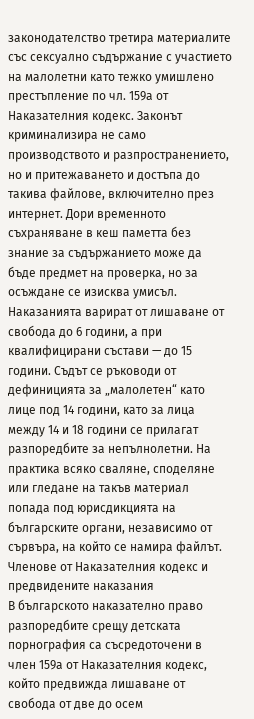законодателство третира материалите със сексуално съдържание с участието на малолетни като тежко умишлено престъпление по чл. 159а от Наказателния кодекс. Законът криминализира не само производството и разпространението, но и притежаването и достъпа до такива файлове, включително през интернет. Дори временното съхраняване в кеш паметта без знание за съдържанието може да бъде предмет на проверка, но за осъждане се изисква умисъл. Наказанията варират от лишаване от свобода до 6 години, а при квалифицирани състави — до 15 години. Съдът се ръководи от дефиницията за „малолетен“ като лице под 14 години, като за лица между 14 и 18 години се прилагат разпоредбите за непълнолетни. На практика всяко сваляне, споделяне или гледане на такъв материал попада под юрисдикцията на българските органи, независимо от сървъра, на който се намира файлът.
Членове от Наказателния кодекс и предвидените наказания
В българското наказателно право разпоредбите срещу детската порнография са съсредоточени в член 159а от Наказателния кодекс, който предвижда лишаване от свобода от две до осем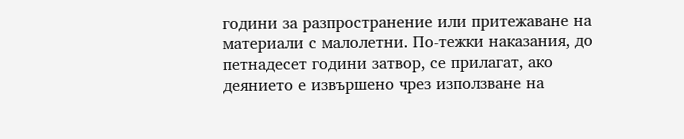години за разпространение или притежаване на материали с малолетни. По-тежки наказания, до петнадесет години затвор, се прилагат, ако деянието е извършено чрез използване на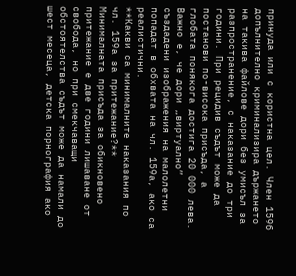принуда или с користна цел. Член 159б допълнително криминализира държането на такива файлове дори без умисъл за разпространение, с наказание до три години. При рецидив съдът може да постанови по-висока присъда, а глобата понякога достига 20 000 лева.
Важно е, че дори „виртуално” създадени изображения на малолетни попадат в обхвата на чл. 159а, ако са реалистични.
**Какви са минималните наказания по чл. 159а за притежание?**
Минималната присъда за обикновено притежание е две години лишаване от свобода, но при смекчаващи обстоятелства съдът може да намали до шест месеца, детска порнография ако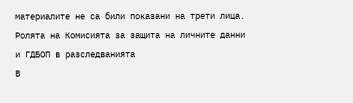материалите не са били показани на трети лица.
Ролята на Комисията за защита на личните данни и ГДБОП в разследванията
В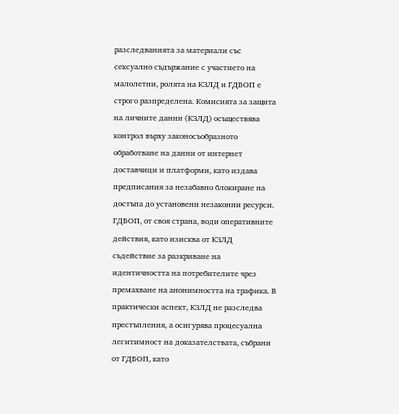разследванията за материали със сексуално съдържание с участието на малолетни, ролята на КЗЛД и ГДБОП е строго разпределена. Комисията за защита на личните данни (КЗЛД) осъществява контрол върху законосъобразното обработване на данни от интернет доставчици и платформи, като издава предписания за незабавно блокиране на достъпа до установени незаконни ресурси. ГДБОП, от своя страна, води оперативните действия, като изисква от КЗЛД съдействие за разкриване на идентичността на потребителите чрез премахване на анонимността на трафика. В практически аспект, КЗЛД не разследва престъпления, а осигурява процесуална легитимност на доказателствата, събрани от ГДБОП, като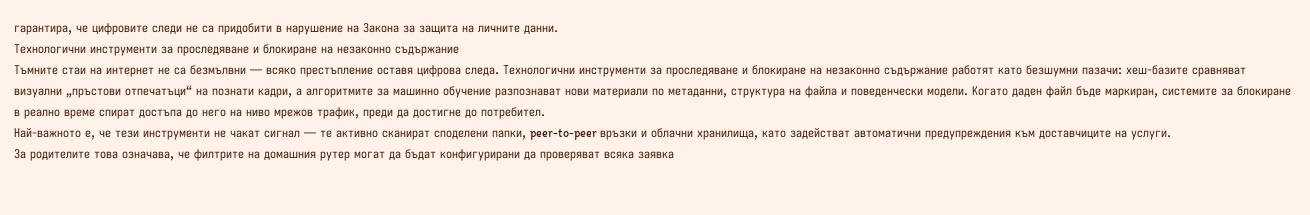гарантира, че цифровите следи не са придобити в нарушение на Закона за защита на личните данни.
Технологични инструменти за проследяване и блокиране на незаконно съдържание
Тъмните стаи на интернет не са безмълвни — всяко престъпление оставя цифрова следа. Технологични инструменти за проследяване и блокиране на незаконно съдържание работят като безшумни пазачи: хеш-базите сравняват визуални „пръстови отпечатъци“ на познати кадри, а алгоритмите за машинно обучение разпознават нови материали по метаданни, структура на файла и поведенчески модели. Когато даден файл бъде маркиран, системите за блокиране в реално време спират достъпа до него на ниво мрежов трафик, преди да достигне до потребител.
Най-важното е, че тези инструменти не чакат сигнал — те активно сканират споделени папки, peer-to-peer връзки и облачни хранилища, като задействат автоматични предупреждения към доставчиците на услуги.
За родителите това означава, че филтрите на домашния рутер могат да бъдат конфигурирани да проверяват всяка заявка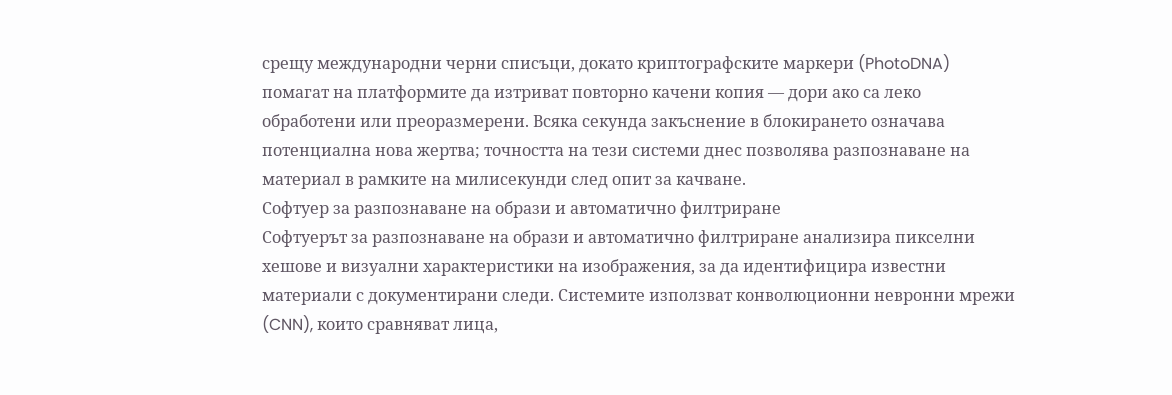срещу международни черни списъци, докато криптографските маркери (PhotoDNA) помагат на платформите да изтриват повторно качени копия — дори ако са леко обработени или преоразмерени. Всяка секунда закъснение в блокирането означава потенциална нова жертва; точността на тези системи днес позволява разпознаване на материал в рамките на милисекунди след опит за качване.
Софтуер за разпознаване на образи и автоматично филтриране
Софтуерът за разпознаване на образи и автоматично филтриране анализира пикселни хешове и визуални характеристики на изображения, за да идентифицира известни материали с документирани следи. Системите използват конволюционни невронни мрежи (CNN), които сравняват лица,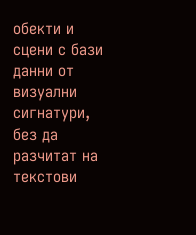обекти и сцени с бази данни от визуални сигнатури, без да разчитат на текстови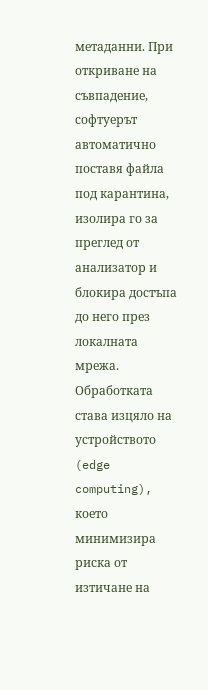метаданни. При откриване на съвпадение, софтуерът автоматично поставя файла под карантина, изолира го за преглед от анализатор и блокира достъпа до него през локалната мрежа. Обработката става изцяло на устройството (edge computing), което минимизира риска от изтичане на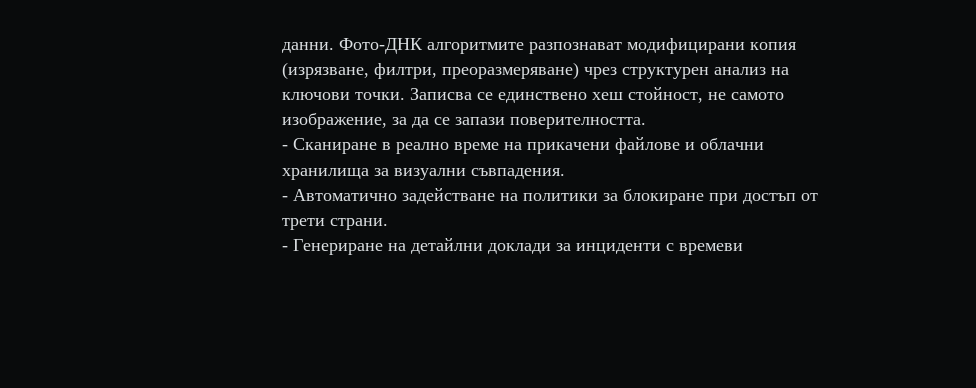данни. Фото-ДНК алгоритмите разпознават модифицирани копия (изрязване, филтри, преоразмеряване) чрез структурен анализ на ключови точки. Записва се единствено хеш стойност, не самото изображение, за да се запази поверителността.
- Сканиране в реално време на прикачени файлове и облачни хранилища за визуални съвпадения.
- Автоматично задействане на политики за блокиране при достъп от трети страни.
- Генериране на детайлни доклади за инциденти с времеви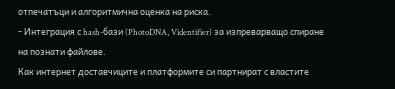отпечатъци и алгоритмична оценка на риска.
- Интеграция с hash-бази (PhotoDNA, Videntifier) за изпреварващо спиране на познати файлове.
Как интернет доставчиците и платформите си партнират с властите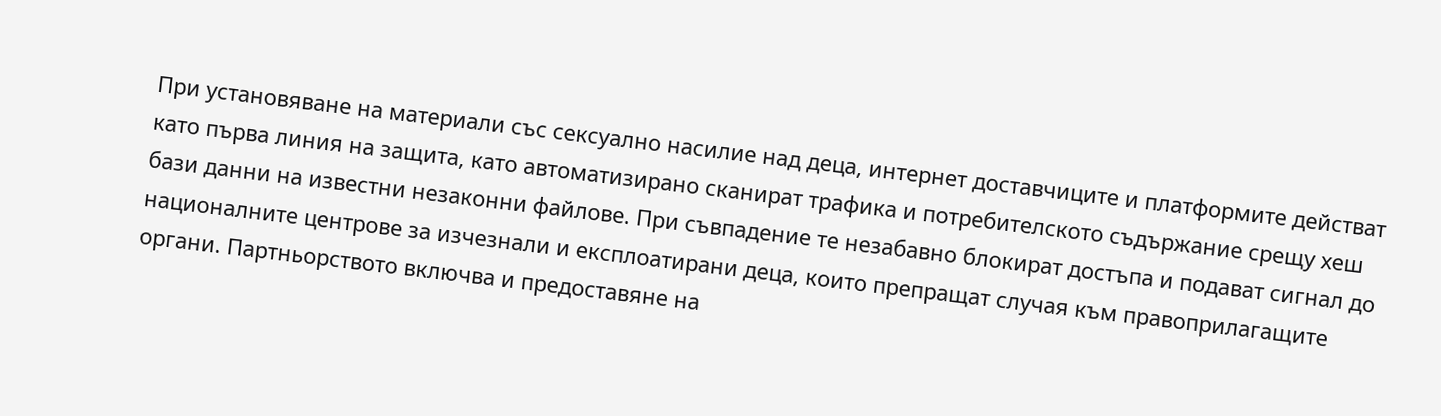При установяване на материали със сексуално насилие над деца, интернет доставчиците и платформите действат като първа линия на защита, като автоматизирано сканират трафика и потребителското съдържание срещу хеш бази данни на известни незаконни файлове. При съвпадение те незабавно блокират достъпа и подават сигнал до националните центрове за изчезнали и експлоатирани деца, които препращат случая към правоприлагащите органи. Партньорството включва и предоставяне на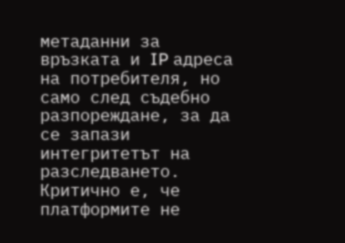метаданни за връзката и IP адреса на потребителя, но само след съдебно разпореждане, за да се запази интегритетът на разследването. Критично е, че платформите не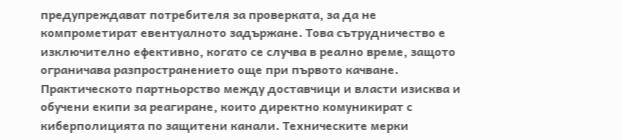предупреждават потребителя за проверката, за да не компрометират евентуалното задържане. Това сътрудничество е изключително ефективно, когато се случва в реално време, защото ограничава разпространението още при първото качване.
Практическото партньорство между доставчици и власти изисква и обучени екипи за реагиране, които директно комуникират с киберполицията по защитени канали. Техническите мерки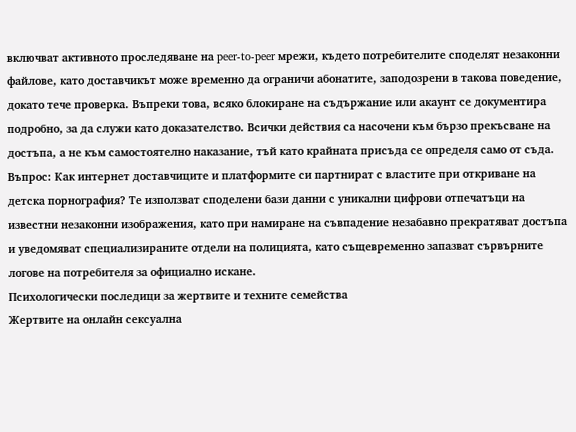включват активното проследяване на peer-to-peer мрежи, където потребителите споделят незаконни файлове, като доставчикът може временно да ограничи абонатите, заподозрени в такова поведение, докато тече проверка. Въпреки това, всяко блокиране на съдържание или акаунт се документира подробно, за да служи като доказателство. Всички действия са насочени към бързо прекъсване на достъпа, а не към самостоятелно наказание, тъй като крайната присъда се определя само от съда.
Въпрос: Как интернет доставчиците и платформите си партнират с властите при откриване на детска порнография? Те използват споделени бази данни с уникални цифрови отпечатъци на известни незаконни изображения, като при намиране на съвпадение незабавно прекратяват достъпа и уведомяват специализираните отдели на полицията, като същевременно запазват сървърните логове на потребителя за официално искане.
Психологически последици за жертвите и техните семейства
Жертвите на онлайн сексуална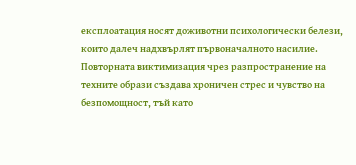експлоатация носят доживотни психологически белези, които далеч надхвърлят първоначалното насилие. Повторната виктимизация чрез разпространение на техните образи създава хроничен стрес и чувство на безпомощност, тъй като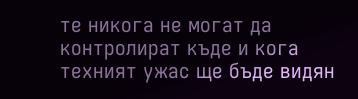те никога не могат да контролират къде и кога техният ужас ще бъде видян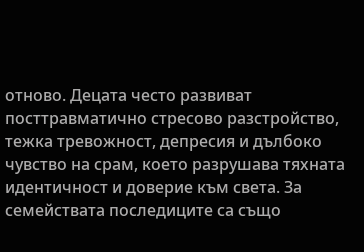отново. Децата често развиват посттравматично стресово разстройство, тежка тревожност, депресия и дълбоко чувство на срам, което разрушава тяхната идентичност и доверие към света. За семействата последиците са също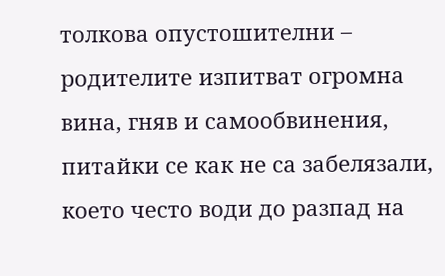толкова опустошителни – родителите изпитват огромна вина, гняв и самообвинения, питайки се как не са забелязали, което често води до разпад на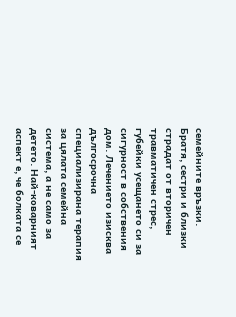семейните връзки. Братя, сестри и близки страдат от вторичен травматичен стрес, губейки усещането си за сигурност в собствения дом. Лечението изисква дългосрочна специализирана терапия за цялата семейна система, а не само за детето. Най-коварният аспект е, че болката се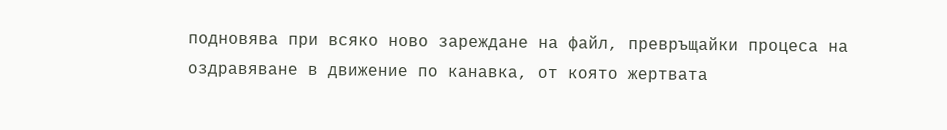подновява при всяко ново зареждане на файл, превръщайки процеса на оздравяване в движение по канавка, от която жертвата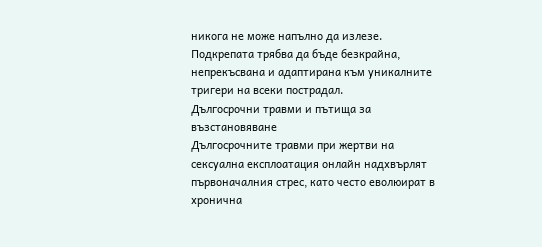никога не може напълно да излезе. Подкрепата трябва да бъде безкрайна, непрекъсвана и адаптирана към уникалните тригери на всеки пострадал.
Дългосрочни травми и пътища за възстановяване
Дългосрочните травми при жертви на сексуална експлоатация онлайн надхвърлят първоначалния стрес, като често еволюират в хронична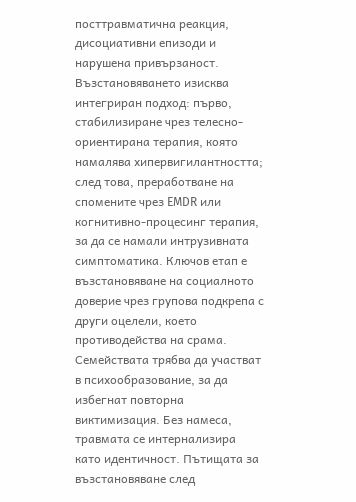посттравматична реакция, дисоциативни епизоди и нарушена привързаност. Възстановяването изисква интегриран подход: първо, стабилизиране чрез телесно-ориентирана терапия, която намалява хипервигилантността; след това, преработване на спомените чрез EMDR или когнитивно-процесинг терапия, за да се намали интрузивната симптоматика. Ключов етап е възстановяване на социалното доверие чрез групова подкрепа с други оцелели, което противодейства на срама. Семействата трябва да участват в психообразование, за да избегнат повторна виктимизация. Без намеса, травмата се интернализира като идентичност. Пътищата за възстановяване след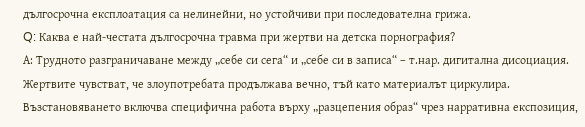дългосрочна експлоатация са нелинейни, но устойчиви при последователна грижа.
Q: Каква е най-честата дългосрочна травма при жертви на детска порнография?
А: Трудното разграничаване между „себе си сега“ и „себе си в записа“ – т.нар. дигитална дисоциация. Жертвите чувстват, че злоупотребата продължава вечно, тъй като материалът циркулира. Възстановяването включва специфична работа върху „разцепения образ“ чрез нарративна експозиция,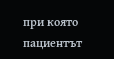при която пациентът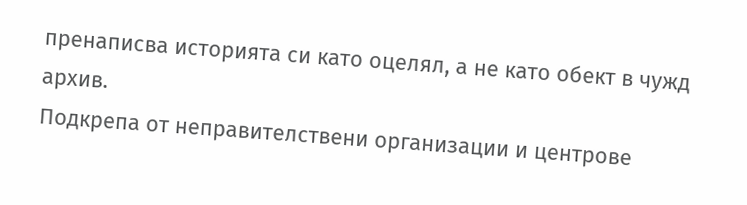пренаписва историята си като оцелял, а не като обект в чужд архив.
Подкрепа от неправителствени организации и центрове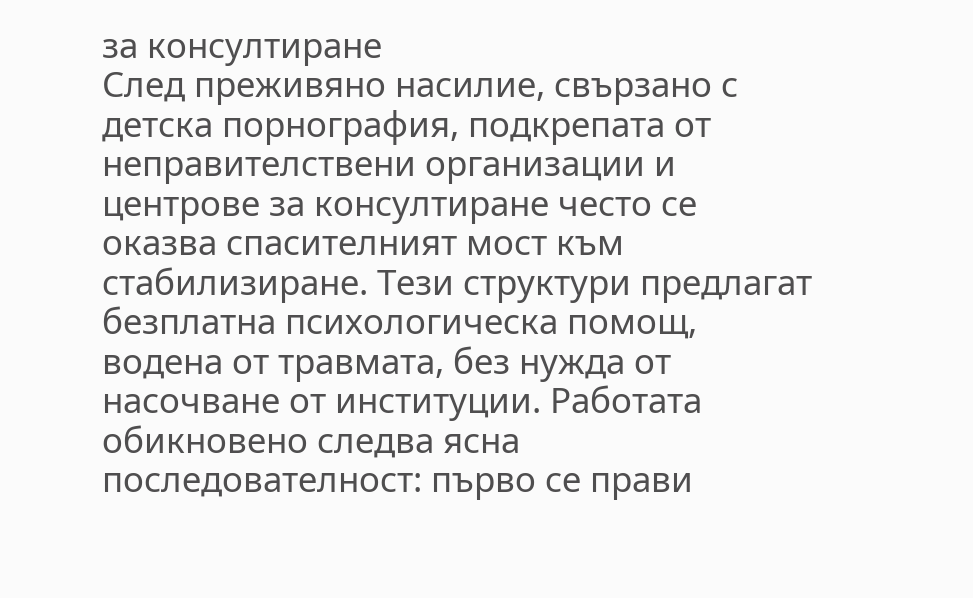за консултиране
След преживяно насилие, свързано с детска порнография, подкрепата от неправителствени организации и центрове за консултиране често се оказва спасителният мост към стабилизиране. Тези структури предлагат безплатна психологическа помощ, водена от травмата, без нужда от насочване от институции. Работата обикновено следва ясна последователност: първо се прави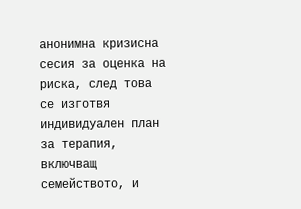анонимна кризисна сесия за оценка на риска, след това се изготвя индивидуален план за терапия, включващ семейството, и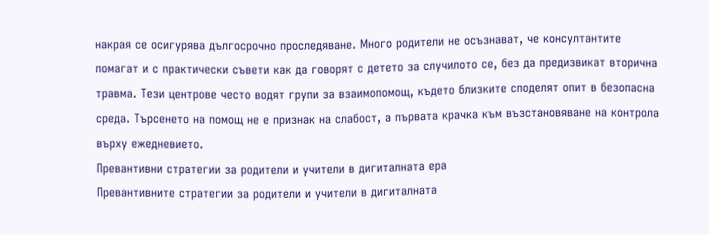накрая се осигурява дългосрочно проследяване. Много родители не осъзнават, че консултантите помагат и с практически съвети как да говорят с детето за случилото се, без да предизвикат вторична травма. Тези центрове често водят групи за взаимопомощ, където близките споделят опит в безопасна среда. Търсенето на помощ не е признак на слабост, а първата крачка към възстановяване на контрола върху ежедневието.
Превантивни стратегии за родители и учители в дигиталната ера
Превантивните стратегии за родители и учители в дигиталната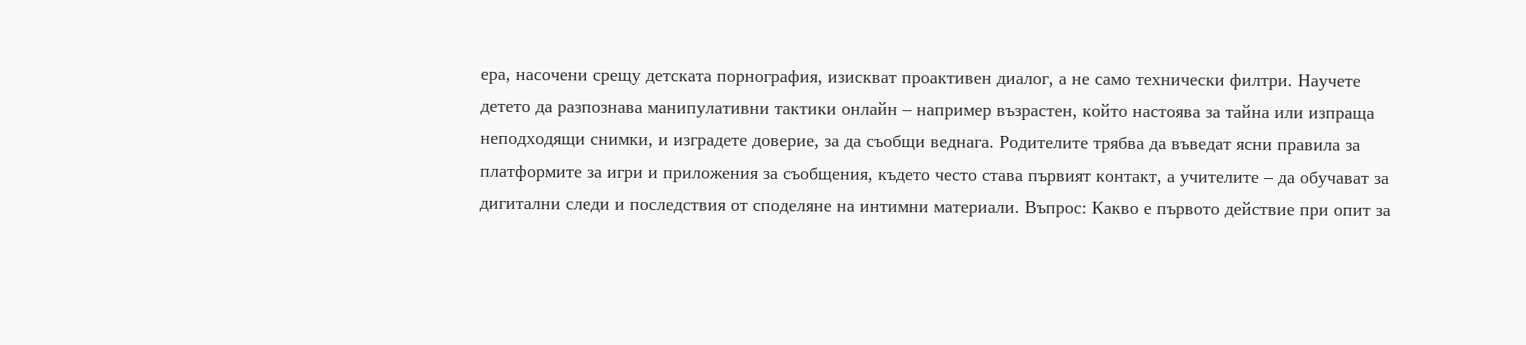ера, насочени срещу детската порнография, изискват проактивен диалог, а не само технически филтри. Научете детето да разпознава манипулативни тактики онлайн – например възрастен, който настоява за тайна или изпраща неподходящи снимки, и изградете доверие, за да съобщи веднага. Родителите трябва да въведат ясни правила за платформите за игри и приложения за съобщения, където често става първият контакт, а учителите – да обучават за дигитални следи и последствия от споделяне на интимни материали. Въпрос: Какво е първото действие при опит за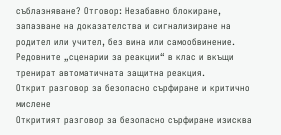съблазняване? Отговор: Незабавно блокиране, запазване на доказателства и сигнализиране на родител или учител, без вина или самообвинение. Редовните „сценарии за реакции“ в клас и вкъщи тренират автоматичната защитна реакция.
Открит разговор за безопасно сърфиране и критично мислене
Откритият разговор за безопасно сърфиране изисква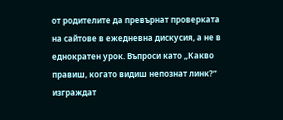от родителите да превърнат проверката на сайтове в ежедневна дискусия, а не в еднократен урок. Въпроси като „Какво правиш, когато видиш непознат линк?“ изграждат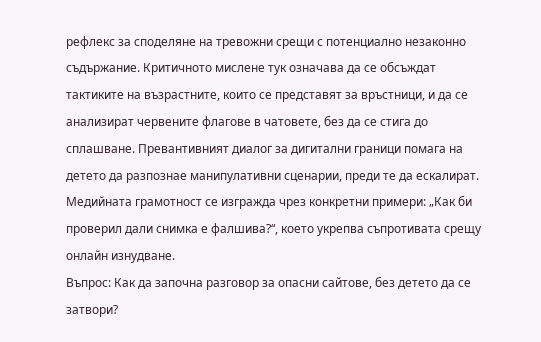рефлекс за споделяне на тревожни срещи с потенциално незаконно съдържание. Критичното мислене тук означава да се обсъждат тактиките на възрастните, които се представят за връстници, и да се анализират червените флагове в чатовете, без да се стига до сплашване. Превантивният диалог за дигитални граници помага на детето да разпознае манипулативни сценарии, преди те да ескалират. Медийната грамотност се изгражда чрез конкретни примери: „Как би проверил дали снимка е фалшива?“, което укрепва съпротивата срещу онлайн изнудване.
Въпрос: Как да започна разговор за опасни сайтове, без детето да се затвори?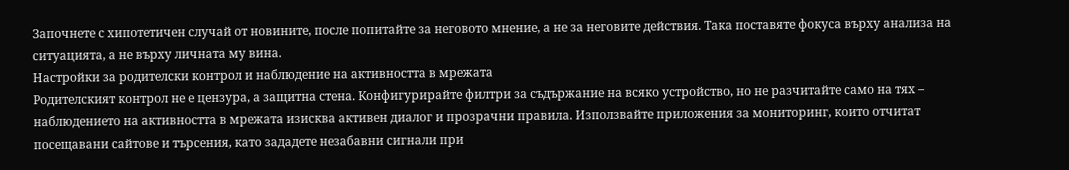Започнете с хипотетичен случай от новините, после попитайте за неговото мнение, а не за неговите действия. Така поставяте фокуса върху анализа на ситуацията, а не върху личната му вина.
Настройки за родителски контрол и наблюдение на активността в мрежата
Родителският контрол не е цензура, а защитна стена. Конфигурирайте филтри за съдържание на всяко устройство, но не разчитайте само на тях – наблюдението на активността в мрежата изисква активен диалог и прозрачни правила. Използвайте приложения за мониторинг, които отчитат посещавани сайтове и търсения, като зададете незабавни сигнали при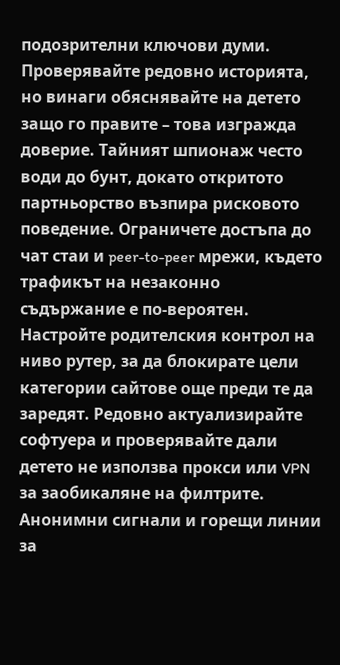подозрителни ключови думи. Проверявайте редовно историята, но винаги обяснявайте на детето защо го правите – това изгражда доверие. Тайният шпионаж често води до бунт, докато откритото партньорство възпира рисковото поведение. Ограничете достъпа до чат стаи и peer-to-peer мрежи, където трафикът на незаконно съдържание е по-вероятен. Настройте родителския контрол на ниво рутер, за да блокирате цели категории сайтове още преди те да заредят. Редовно актуализирайте софтуера и проверявайте дали детето не използва прокси или VPN за заобикаляне на филтрите.
Анонимни сигнали и горещи линии за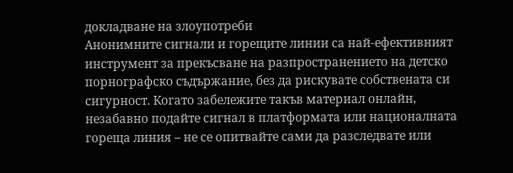докладване на злоупотреби
Анонимните сигнали и горещите линии са най-ефективният инструмент за прекъсване на разпространението на детско порнографско съдържание, без да рискувате собствената си сигурност. Когато забележите такъв материал онлайн, незабавно подайте сигнал в платформата или националната гореща линия – не се опитвайте сами да разследвате или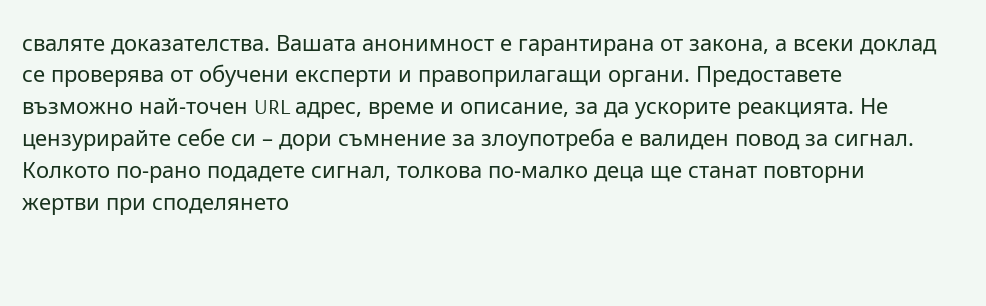сваляте доказателства. Вашата анонимност е гарантирана от закона, а всеки доклад се проверява от обучени експерти и правоприлагащи органи. Предоставете възможно най-точен URL адрес, време и описание, за да ускорите реакцията. Не цензурирайте себе си – дори съмнение за злоупотреба е валиден повод за сигнал. Колкото по-рано подадете сигнал, толкова по-малко деца ще станат повторни жертви при споделянето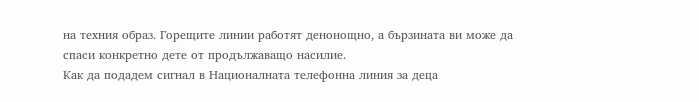на техния образ. Горещите линии работят денонощно, а бързината ви може да спаси конкретно дете от продължаващо насилие.
Как да подадем сигнал в Националната телефонна линия за деца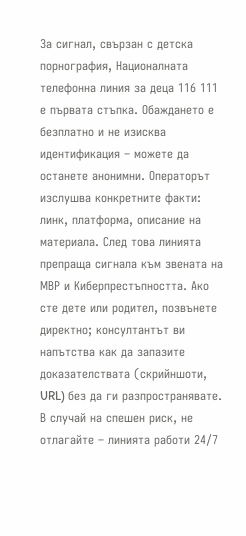За сигнал, свързан с детска порнография, Националната телефонна линия за деца 116 111 е първата стъпка. Обаждането е безплатно и не изисква идентификация – можете да останете анонимни. Операторът изслушва конкретните факти: линк, платформа, описание на материала. След това линията препраща сигнала към звената на МВР и Киберпрестъпността. Ако сте дете или родител, позвънете директно; консултантът ви напътства как да запазите доказателствата (скрийншоти, URL) без да ги разпространявате. В случай на спешен риск, не отлагайте – линията работи 24/7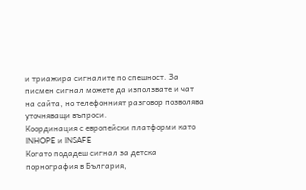и триажира сигналите по спешност. За писмен сигнал можете да използвате и чат на сайта, но телефонният разговор позволява уточняващи въпроси.
Координация с европейски платформи като INHOPE и INSAFE
Когато подадеш сигнал за детска порнография в България,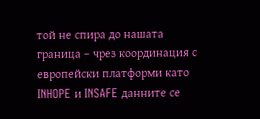той не спира до нашата граница – чрез координация с европейски платформи като INHOPE и INSAFE данните се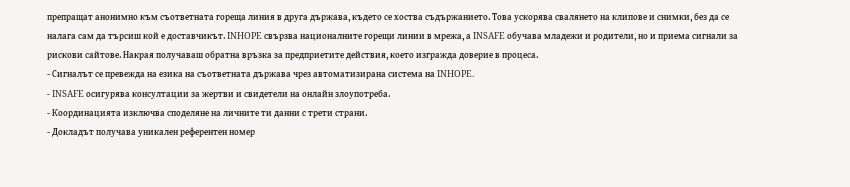препращат анонимно към съответната гореща линия в друга държава, където се хоства съдържанието. Това ускорява свалянето на клипове и снимки, без да се налага сам да търсиш кой е доставчикът. INHOPE свързва националните горещи линии в мрежа, а INSAFE обучава младежи и родители, но и приема сигнали за рискови сайтове. Накрая получаваш обратна връзка за предприетите действия, което изгражда доверие в процеса.
- Сигналът се превежда на езика на съответната държава чрез автоматизирана система на INHOPE.
- INSAFE осигурява консултации за жертви и свидетели на онлайн злоупотреба.
- Координацията изключва споделяне на личните ти данни с трети страни.
- Докладът получава уникален референтен номер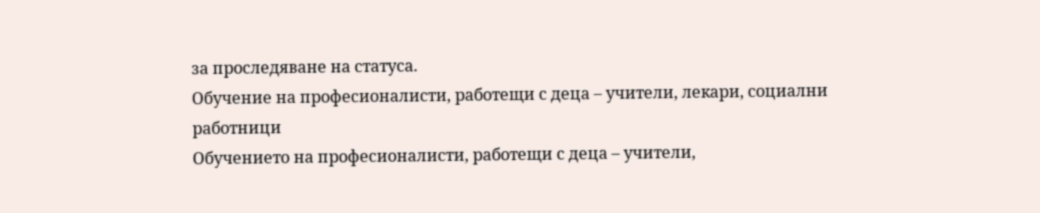за проследяване на статуса.
Обучение на професионалисти, работещи с деца – учители, лекари, социални работници
Обучението на професионалисти, работещи с деца – учители,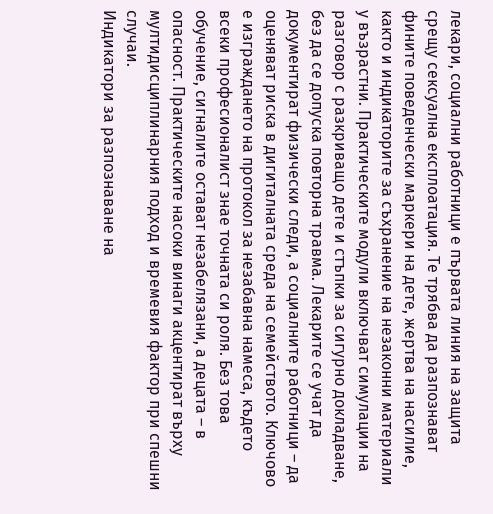лекари, социални работници е първата линия на защита срещу сексуална експлоатация. Те трябва да разпознават фините поведенчески маркери на дете, жертва на насилие, както и индикаторите за съхранение на незаконни материали у възрастни. Практическите модули включват симулации на разговор с разкриващо дете и стъпки за сигурно докладване, без да се допуска повторна травма. Лекарите се учат да документират физически следи, а социалните работници – да оценяват риска в дигиталната среда на семейството. Ключово е изграждането на протокол за незабавна намеса, където всеки професионалист знае точната си роля. Без това обучение, сигналите остават незабелязани, а децата – в опасност. Практическите насоки винаги акцентират върху мултидисциплинарния подход и времевия фактор при спешни случаи.
Индикатори за разпознаване на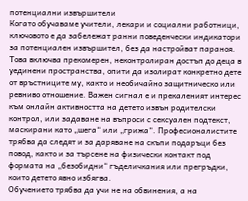потенциални извършители
Когато обучаваме учители, лекари и социални работници, ключовото е да забележат ранни поведенчески индикатори за потенциален извършител, без да настройват параноя. Това включва прекомерен, неконтролиран достъп до деца в уединени пространства, опити да изолират конкретно дете от връстниците му, както и необичайно защитническо или ревниво отношение. Важен сигнал е и прекаленият интерес към онлайн активността на детето извън родителски контрол, или задаване на въпроси с сексуален подтекст, маскирани като „шега“ или „грижа“. Професионалистите трябва да следят и за даряване на скъпи подаръци без повод, както и за търсене на физически контакт под формата на „безобидни“ гъделичкания или прегръдки, които детето явно избягва.
Обучението трябва да учи не на обвинения, а на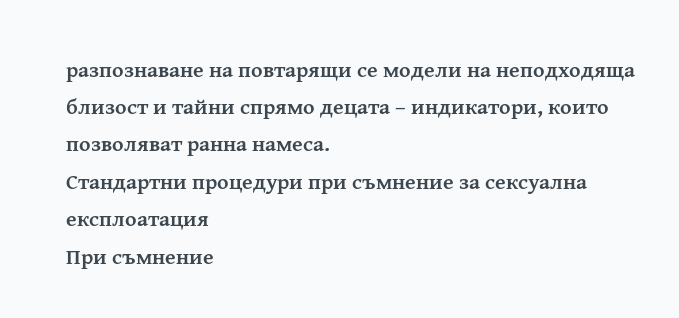разпознаване на повтарящи се модели на неподходяща близост и тайни спрямо децата – индикатори, които позволяват ранна намеса.
Стандартни процедури при съмнение за сексуална експлоатация
При съмнение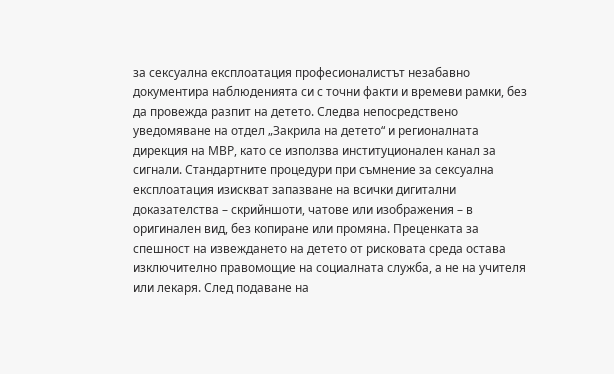за сексуална експлоатация професионалистът незабавно документира наблюденията си с точни факти и времеви рамки, без да провежда разпит на детето. Следва непосредствено уведомяване на отдел „Закрила на детето“ и регионалната дирекция на МВР, като се използва институционален канал за сигнали. Стандартните процедури при съмнение за сексуална експлоатация изискват запазване на всички дигитални доказателства – скрийншоти, чатове или изображения – в оригинален вид, без копиране или промяна. Преценката за спешност на извеждането на детето от рисковата среда остава изключително правомощие на социалната служба, а не на учителя или лекаря. След подаване на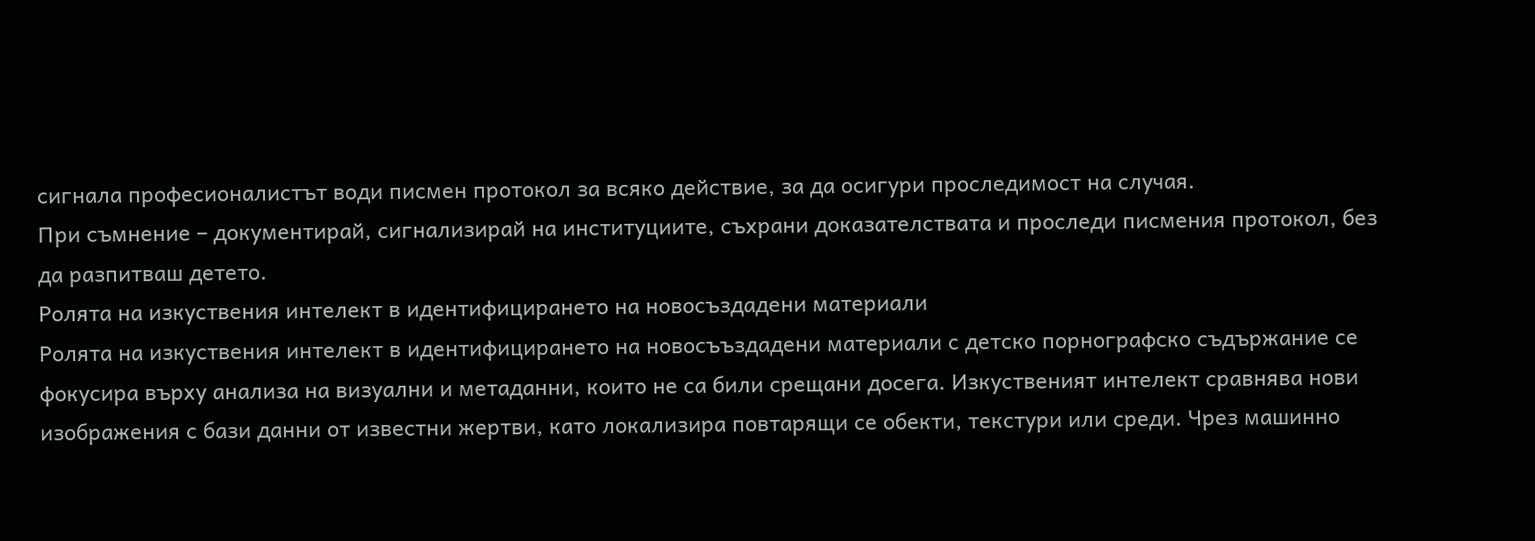сигнала професионалистът води писмен протокол за всяко действие, за да осигури проследимост на случая.
При съмнение – документирай, сигнализирай на институциите, съхрани доказателствата и проследи писмения протокол, без да разпитваш детето.
Ролята на изкуствения интелект в идентифицирането на новосъздадени материали
Ролята на изкуствения интелект в идентифицирането на новосъъздадени материали с детско порнографско съдържание се фокусира върху анализа на визуални и метаданни, които не са били срещани досега. Изкуственият интелект сравнява нови изображения с бази данни от известни жертви, като локализира повтарящи се обекти, текстури или среди. Чрез машинно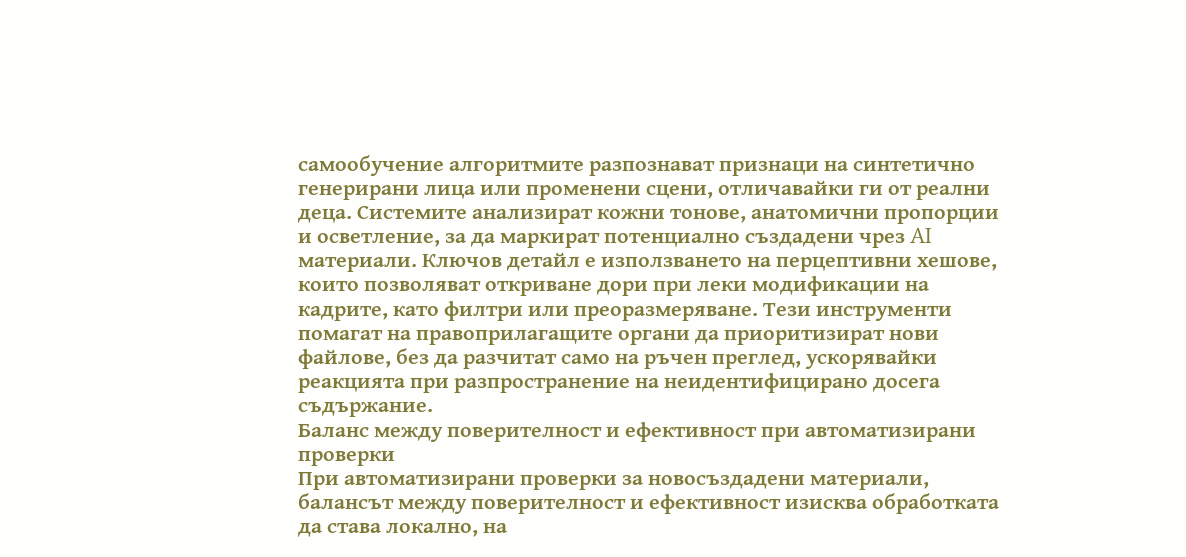самообучение алгоритмите разпознават признаци на синтетично генерирани лица или променени сцени, отличавайки ги от реални деца. Системите анализират кожни тонове, анатомични пропорции и осветление, за да маркират потенциално създадени чрез AI материали. Ключов детайл е използването на перцептивни хешове, които позволяват откриване дори при леки модификации на кадрите, като филтри или преоразмеряване. Тези инструменти помагат на правоприлагащите органи да приоритизират нови файлове, без да разчитат само на ръчен преглед, ускорявайки реакцията при разпространение на неидентифицирано досега съдържание.
Баланс между поверителност и ефективност при автоматизирани проверки
При автоматизирани проверки за новосъздадени материали, балансът между поверителност и ефективност изисква обработката да става локално, на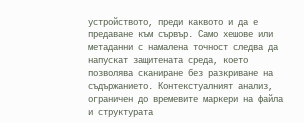устройството, преди каквото и да е предаване към сървър. Само хешове или метаданни с намалена точност следва да напускат защитената среда, което позволява сканиране без разкриване на съдържанието. Контекстуалният анализ, ограничен до времевите маркери на файла и структурата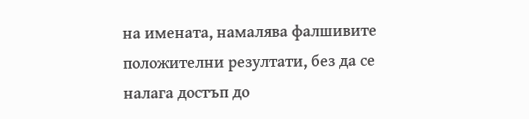на имената, намалява фалшивите положителни резултати, без да се налага достъп до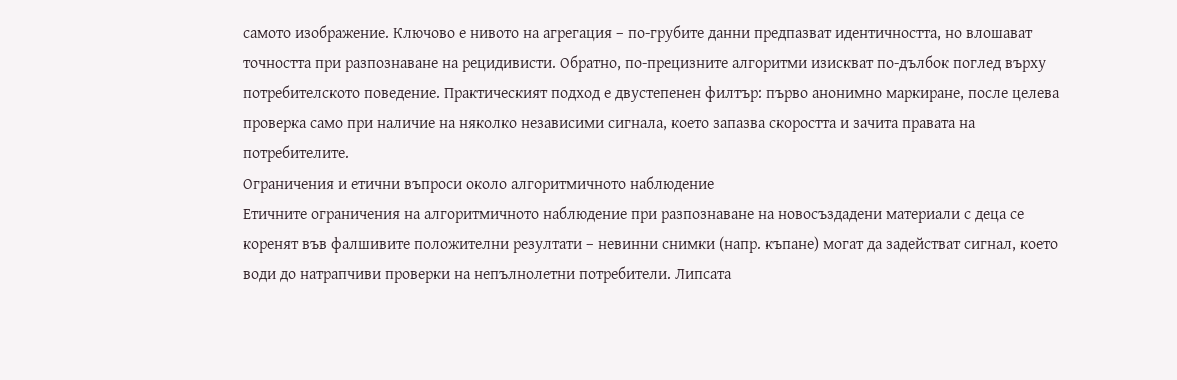самото изображение. Ключово е нивото на агрегация – по-грубите данни предпазват идентичността, но влошават точността при разпознаване на рецидивисти. Обратно, по-прецизните алгоритми изискват по-дълбок поглед върху потребителското поведение. Практическият подход е двустепенен филтър: първо анонимно маркиране, после целева проверка само при наличие на няколко независими сигнала, което запазва скоростта и зачита правата на потребителите.
Ограничения и етични въпроси около алгоритмичното наблюдение
Етичните ограничения на алгоритмичното наблюдение при разпознаване на новосъздадени материали с деца се коренят във фалшивите положителни резултати – невинни снимки (напр. къпане) могат да задействат сигнал, което води до натрапчиви проверки на непълнолетни потребители. Липсата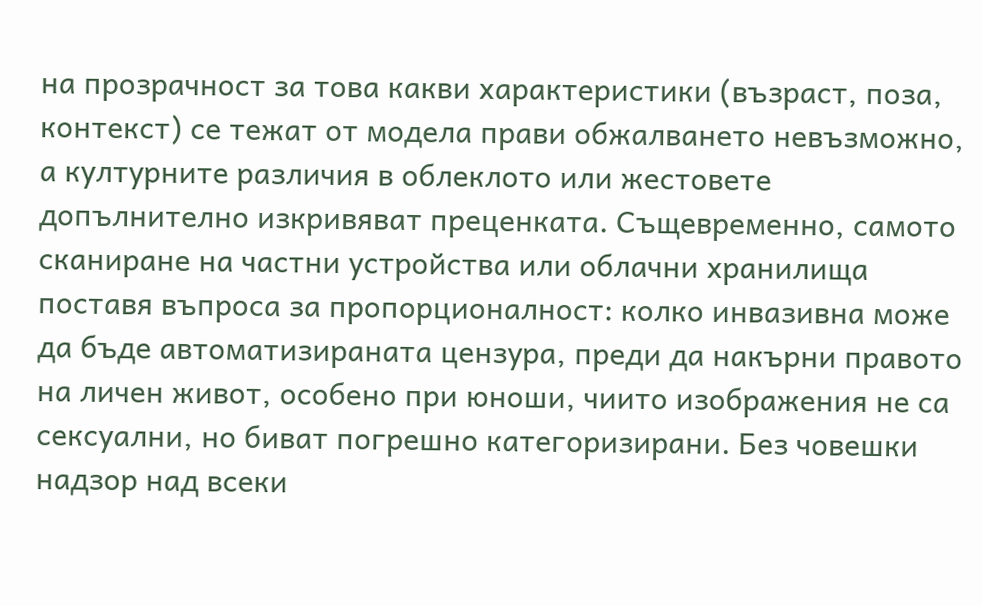на прозрачност за това какви характеристики (възраст, поза, контекст) се тежат от модела прави обжалването невъзможно, а културните различия в облеклото или жестовете допълнително изкривяват преценката. Същевременно, самото сканиране на частни устройства или облачни хранилища поставя въпроса за пропорционалност: колко инвазивна може да бъде автоматизираната цензура, преди да накърни правото на личен живот, особено при юноши, чиито изображения не са сексуални, но биват погрешно категоризирани. Без човешки надзор над всеки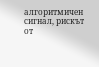алгоритмичен сигнал, рискът от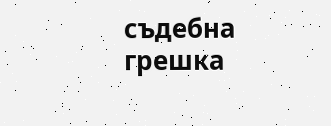съдебна грешка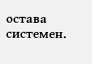остава системен.